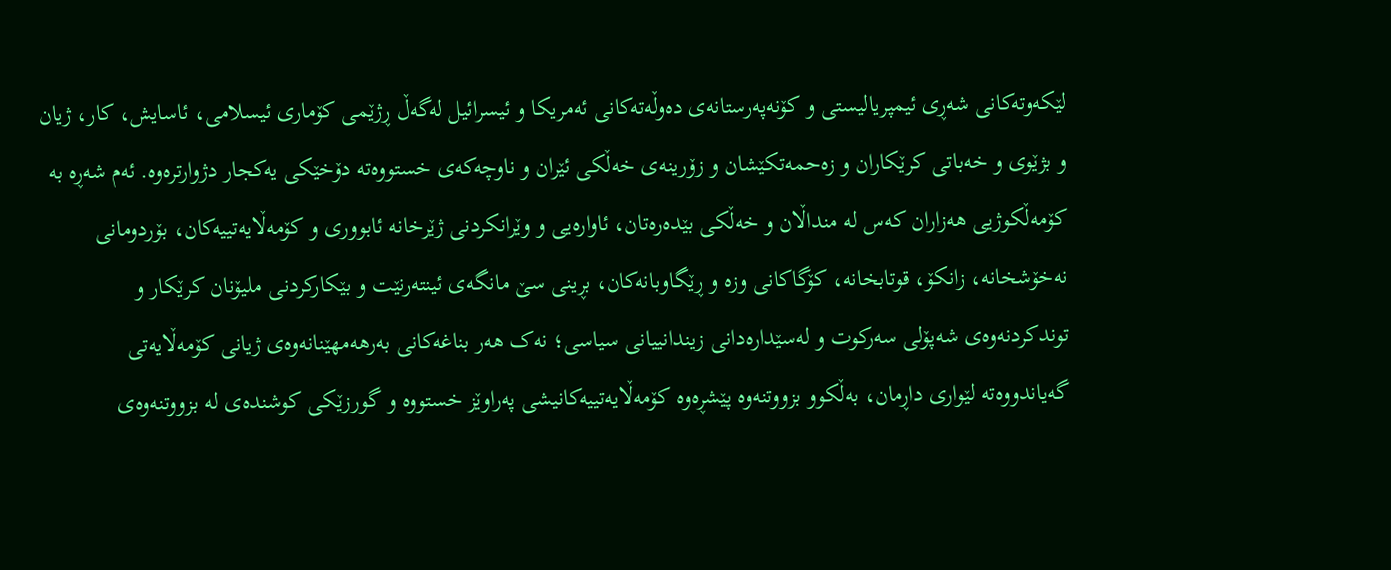لێکەوتەکانی شەڕی ئیمپریالیستی و کۆنەپەرستانەی دەوڵەتەکانی ئەمریکا و ئیسرائیل لەگەڵ ڕژێمی کۆماری ئیسلامی، ئاسایش، کار، ژیان و بژێوی و خەباتی کرێکاران و زەحمەتکێشان و زۆرینەی خەڵکی ئێران و ناوچەکەی خستووەتە دۆخێکی یەکجار دژوارترەوە. ئەم شەڕە بە کۆمەڵکوژیی هەزاران کەس لە منداڵان و خەڵکی بێدەرەتان، ئاوارەیی و وێرانکردنی ژێرخانە ئابووری و کۆمەڵایەتییەکان، بۆردومانی نەخۆشخانە، زانکۆ، قوتابخانە، کۆگاکانی وزە و ڕێگاوبانەکان، بڕینی سێ مانگەی ئینتەرنێت و بێکارکردنی ملیۆنان کرێکار و توندکردنەوەی شەپۆلی سەرکوت و لەسێدارەدانی زیندانییانی سیاسی؛ نەک هەر بناغەکانی بەرهەمهێنانەوەی ژیانی کۆمەڵایەتی گەیاندووەتە لێواری داڕمان، بەڵکوو بزووتنەوە پێشڕەوە کۆمەڵایەتییەکانیشی پەراوێز خستووە و گورزێکی کوشندەی لە بزووتنەوەی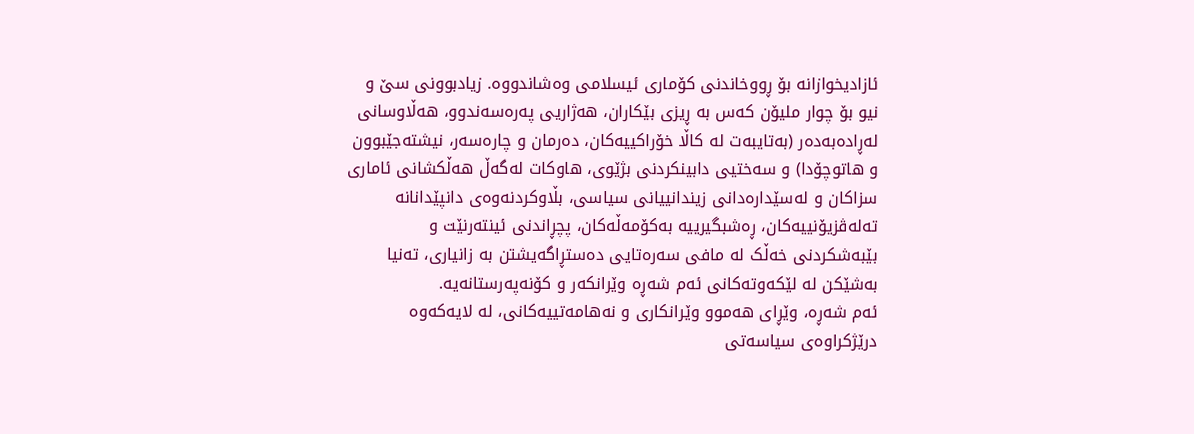ئازادیخوازانە بۆ ڕووخاندنی کۆماری ئیسلامی وەشاندووە. زیادبوونی سێ و نیو بۆ چوار ملیۆن کەس بە ڕیزی بێکاران، هەژاریی پەرەسەندوو، هەڵاوسانی لەڕادەبەدەر (بەتایبەت لە کاڵا خۆراکییەکان، دەرمان و چارەسەر، نیشتەجێبوون و هاتوچۆدا) و سەختیی دابینکردنی بژێوی، هاوکات لەگەڵ هەڵکشانی ئاماری سزاکان و لەسێدارەدانی زیندانییانی سیاسی، بڵاوکردنەوەی دانپێدانانە تەلەڤزیۆنییەکان، ڕەشبگیرییە بەکۆمەڵەکان، پچڕاندنی ئینتەرنێت و بێبەشکردنی خەڵک لە مافی سەرەتایی دەستڕاگەیشتن بە زانیاری، تەنیا بەشێکن لە لێکەوتەکانی ئەم شەڕە وێرانکەر و کۆنەپەرستانەیە.
ئەم شەڕە، وێڕای هەموو وێرانکاری و نەهامەتییەکانی، لە لایەکەوە درێژکراوەی سیاسەتی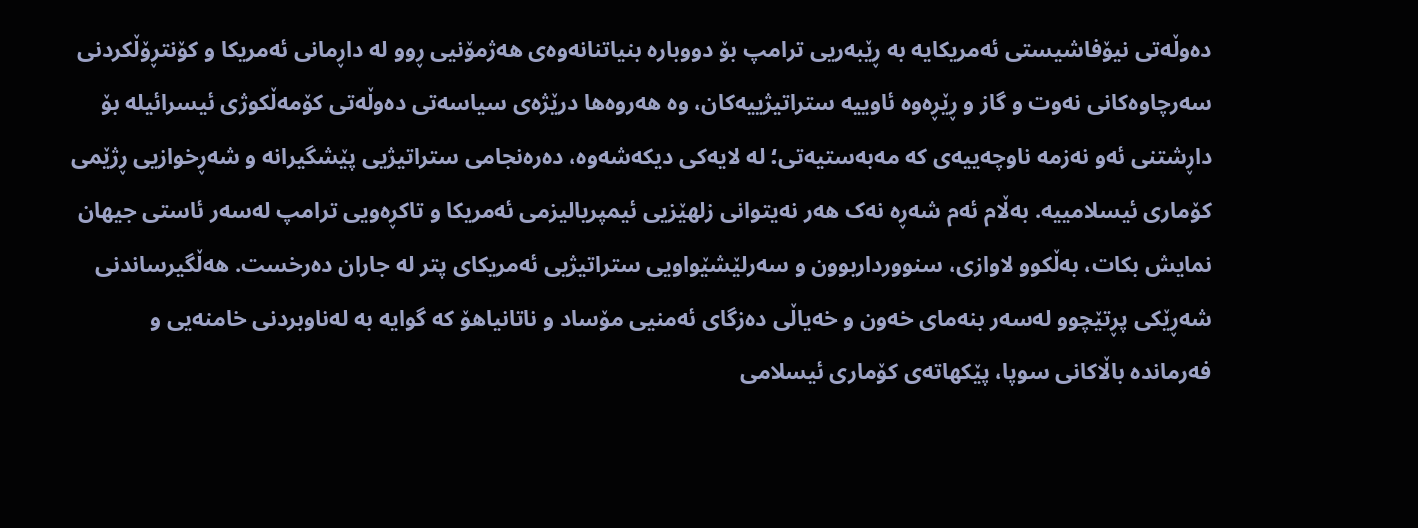دەوڵەتی نیۆفاشیستی ئەمریکایە بە ڕێبەریی ترامپ بۆ دووبارە بنیاتنانەوەی هەژمۆنیی ڕوو لە داڕمانی ئەمریکا و کۆنتڕۆڵکردنی سەرچاوەکانی نەوت و گاز و ڕێڕەوە ئاوییە ستراتیژییەکان، وە هەروەها درێژەی سیاسەتی دەوڵەتی کۆمەڵکوژی ئیسرائیلە بۆ داڕشتنی ئەو نەزمە ناوچەییەی کە مەبەستیەتی؛ لە لایەکی دیکەشەوە، دەرەنجامی ستراتیژیی پێشگیرانە و شەڕخوازیی ڕژێمی کۆماری ئیسلامییە. بەڵام ئەم شەڕە نەک هەر نەیتوانی زلهێزیی ئیمپریالیزمی ئەمریکا و تاکڕەویی ترامپ لەسەر ئاستی جیهان نمایش بکات، بەڵکوو لاوازی، سنوورداربوون و سەرلێشێواویی ستراتیژیی ئەمریکای پتر لە جاران دەرخست. هەڵگیرساندنی شەڕێکی پڕتێچوو لەسەر بنەمای خەون و خەیاڵی دەزگای ئەمنیی مۆساد و ناتانیاهۆ کە گوایە بە لەناوبردنی خامنەیی و فەرماندە باڵاکانی سوپا، پێکهاتەی کۆماری ئیسلامی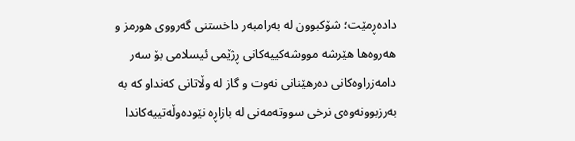دادەڕمێت؛ شۆکبوون لە بەرامبەر داخستنی گەرووی هورمز و هەروەها هێرشە مووشەکییەکانی ڕژێمی ئیسلامی بۆ سەر دامەزراوەکانی دەرهێنانی نەوت و گاز لە وڵاتانی کەنداو کە بە بەرزبوونەوەی نرخی سووتەمەنی لە بازاڕە نێودەوڵەتییەکاندا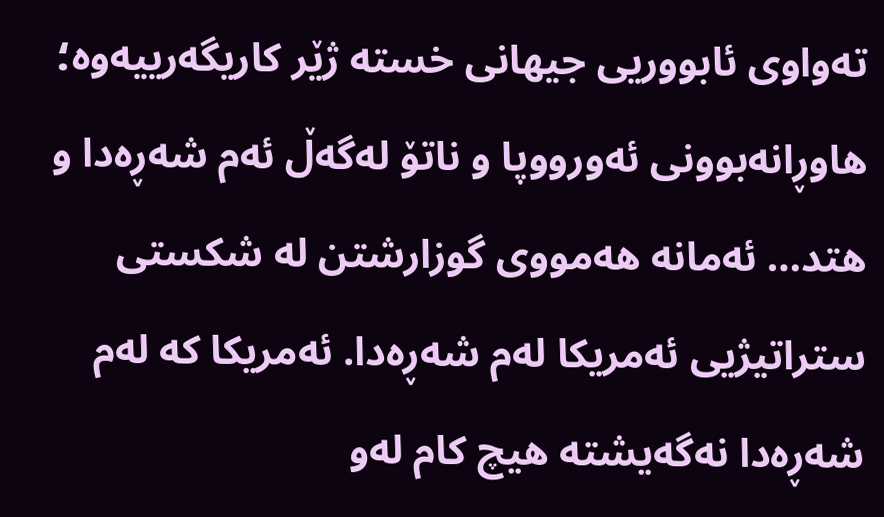تەواوی ئابووریی جیهانی خستە ژێر کاریگەرییەوە؛ هاوڕانەبوونی ئەورووپا و ناتۆ لەگەڵ ئەم شەڕەدا و هتد… ئەمانە هەمووی گوزارشتن لە شکستی ستراتیژیی ئەمریکا لەم شەڕەدا. ئەمریکا کە لەم شەڕەدا نەگەیشتە هیچ کام لەو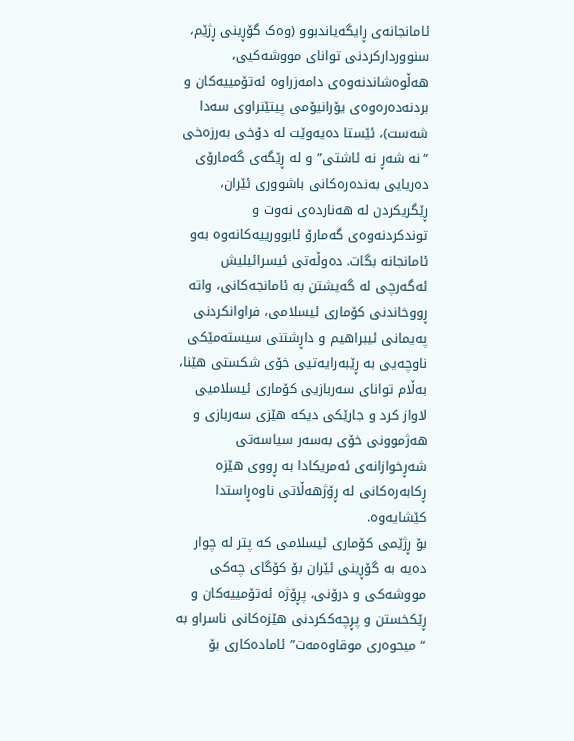ئامانجانەی ڕایگەیاندبوو (وەک گۆڕینی ڕژێم، سنووردارکردنی توانای مووشەکیی، هەڵوەشاندنەوەی دامەزراوە ئەتۆمییەکان و بردنەدەرەوەی یۆرانیۆمی پیتێنراوی سەدا شەست)، ئێستا دەیەوێت لە دۆخی بەرزەخی “نە شەڕ نە ئاشتی” و لە ڕێگەی گەمارۆی دەریایی بەندەرەکانی باشووری ئێران، ڕێگریکردن لە هەناردەی نەوت و توندکردنەوەی گەمارۆ ئابوورییەکانەوە بەو ئامانجانە بگات. دەوڵەتی ئیسرائیلیش ئەگەرچی لە گەیشتن بە ئامانجەکانی، واتە ڕووخاندنی کۆماری ئیسلامی، فراوانکردنی پەیمانی ئیبراهیم و داڕشتنی سیستەمێکی ناوچەیی بە ڕێبەرایەتیی خۆی شکستی هێنا، بەڵام توانای سەربازیی کۆماری ئیسلامیی لاواز کرد و جارێکی دیکە هێزی سەربازی و هەژموونی خۆی بەسەر سیاسەتی شەڕخوازانەی ئەمریکادا بە ڕووی هێزە ڕکابەرەکانی لە ڕۆژهەڵاتی ناوەڕاستدا کێشایەوە.
بۆ ڕژێمی کۆماری ئیسلامی کە پتر لە چوار دەیە بە گۆڕینی ئێران بۆ کۆگای چەکی مووشەکی و درۆنی، پڕۆژە ئەتۆمییەکان و ڕێکخستن و پڕچەککردنی هێزەکانی ناسراو بە “میحوەری موقاوەمەت” ئامادەکاری بۆ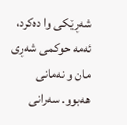شەڕێکی وا دەکرد، ئەمە حوکمی شەڕی مان و نەمانی هەبوو. سەرانی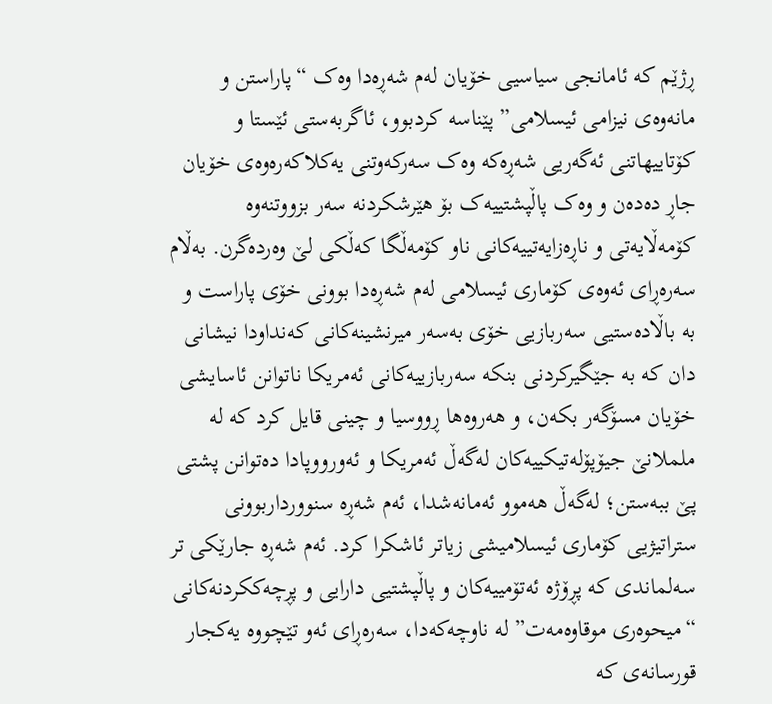ڕژێم کە ئامانجی سیاسیی خۆیان لەم شەڕەدا وەک “پاراستن و مانەوەی نیزامی ئیسلامی” پێناسە کردبوو، ئاگربەستی ئێستا و کۆتاییهاتنی ئەگەریی شەڕەکە وەک سەرکەوتنی یەکلاکەرەوەی خۆیان جاڕ دەدەن و وەک پاڵپشتییەک بۆ هێرشکردنە سەر بزووتنەوە کۆمەڵایەتی و ناڕەزایەتییەکانی ناو کۆمەڵگا کەڵکی لێ وەردەگرن. بەڵام سەرەڕای ئەوەی کۆماری ئیسلامی لەم شەڕەدا بوونی خۆی پاراست و بە باڵادەستیی سەربازیی خۆی بەسەر میرنشینەکانی کەنداودا نیشانی دان کە بە جێگیرکردنی بنکە سەربازییەکانی ئەمریکا ناتوانن ئاسایشی خۆیان مسۆگەر بکەن، و هەروەها ڕووسیا و چینی قایل کرد کە لە ململانێ جیۆپۆلەتیکییەکان لەگەڵ ئەمریکا و ئەورووپادا دەتوانن پشتی پێ ببەستن؛ لەگەڵ هەموو ئەمانەشدا، ئەم شەڕە سنوورداربوونی ستراتیژیی کۆماری ئیسلامیشی زیاتر ئاشکرا کرد. ئەم شەڕە جارێکی تر سەلماندی کە پڕۆژە ئەتۆمییەکان و پاڵپشتیی دارایی و پڕچەککردنەکانی “میحوەری موقاوەمەت” لە ناوچەکەدا، سەرەڕای ئەو تێچووە یەکجار قورسانەی کە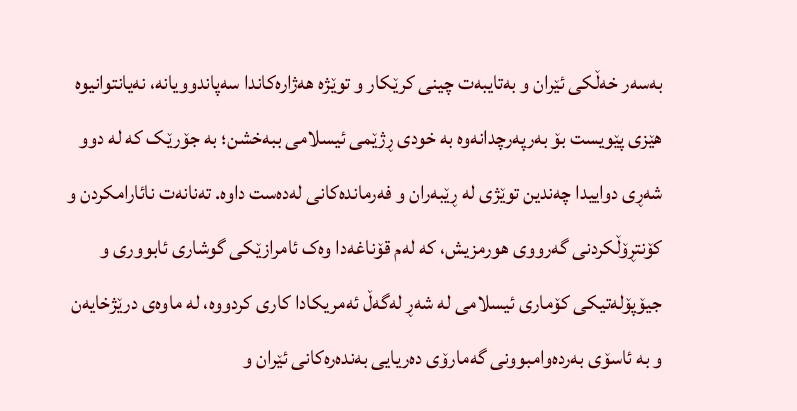بەسەر خەڵکی ئێران و بەتایبەت چینی کرێکار و توێژە هەژارەکاندا سەپاندوویانە، نەیانتوانیوە هێزی پێویست بۆ بەرپەرچدانەوە بە خودی ڕژێمی ئیسلامی ببەخشن؛ بە جۆرێک کە لە دوو شەڕی دواییدا چەندین توێژی لە ڕێبەران و فەرماندەکانی لەدەست داوە. تەنانەت نائارامکردن و کۆنتڕۆڵکردنی گەرووی هورمزیش، کە لەم قۆناغەدا وەک ئامرازێکی گوشاری ئابووری و جیۆپۆلەتیکی کۆماری ئیسلامی لە شەڕ لەگەڵ ئەمریکادا کاری کردووە، لە ماوەی درێژخایەن و بە ئاسۆی بەردەوامبوونی گەمارۆی دەریایی بەندەرەکانی ئێران و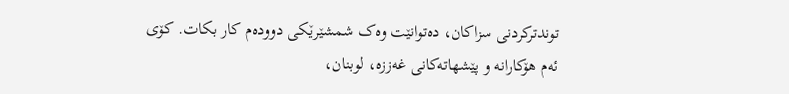توندترکردنی سزاکان، دەتوانێت وەک شمشێرێکی دوودەم کار بکات. کۆی ئەم هۆکارانە و پێشهاتەکانی غەززە، لوبنان،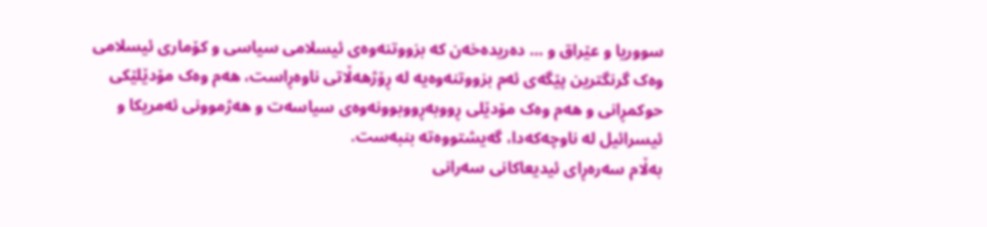سووریا و عێراق و … دەریدەخەن کە بزووتنەوەی ئیسلامی سیاسی و کۆماری ئیسلامی وەک گرنگترین پێگەی ئەم بزووتنەوەیە لە ڕۆژهەڵاتی ناوەڕاست، هەم وەک مۆدێلێکی حوکمڕانی و هەم وەک مۆدێلی ڕووبەڕووبوونەوەی سیاسەت و هەژموونی ئەمریکا و ئیسرائیل لە ناوچەکەدا، گەیشتووەتە بنبەست.
بەڵام سەرەڕای ئیدیعاکانی سەرانی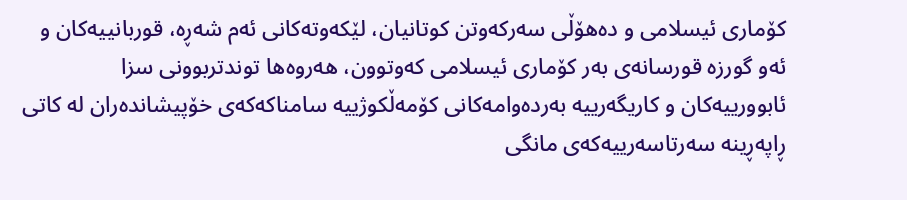کۆماری ئیسلامی و دەهۆڵی سەرکەوتن کوتانیان، لێکەوتەکانی ئەم شەڕە، قوربانییەکان و ئەو گورزە قورسانەی بەر کۆماری ئیسلامی کەوتوون، هەروەها توندتربوونی سزا ئابوورییەکان و کاریگەرییە بەردەوامەکانی کۆمەڵکوژییە سامناکەکەی خۆپیشاندەران لە کاتی ڕاپەڕینە سەرتاسەرییەکەی مانگی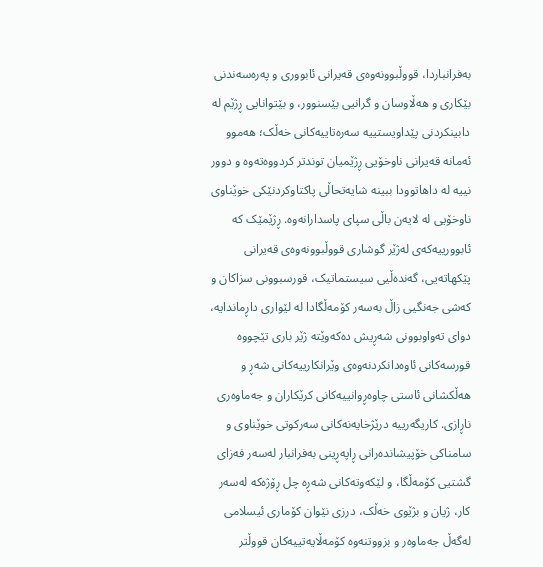بەفرانباردا، قووڵبوونەوەی قەیرانی ئابووری و پەرەسەندنی بێکاری و هەڵاوسان و گرانیی بێسنوور، و بێتوانایی ڕژێم لە دابینکردنی پێداویستییە سەرەتاییەکانی خەڵک؛ هەموو ئەمانە قەیرانی ناوخۆیی ڕژێمیان توندتر کردووەتەوە و دوور نییە لە داهاتوودا ببینە شایەتحاڵی پاکتاوکردنێکی خوێناوی ناوخۆیی لە لایەن باڵی سپای پاسدارانەوە. ڕژێمێک کە ئابوورییەکەی لەژێر گوشاری قووڵبوونەوەی قەیرانی پێکهاتەیی، گەندەڵیی سیستماتیک، قورسبوونی سزاکان و کەشی جەنگیی زاڵ بەسەر کۆمەڵگادا لە لێواری داڕماندایە، دوای تەواوبوونی شەڕیش دەکەوێتە ژێر باری تێچووە قورسەکانی ئاوەدانکردنەوەی وێرانکارییەکانی شەڕ و هەڵکشانی ئاستی چاوەڕوانییەکانی کرێکاران و جەماوەری ناڕازی. کاریگەرییە درێژخایەنەکانی سەرکوتی خوێناوی و سامناکی خۆپیشاندەرانی ڕاپەڕینی بەفرانبار لەسەر فەزای گشتیی کۆمەڵگا، و لێکەوتەکانی شەڕە چل ڕۆژەکە لەسەر کار، ژیان و بژێوی خەڵک، درزی نێوان کۆماری ئیسلامی لەگەڵ جەماوەر و بزووتنەوە کۆمەڵایەتییەکان قووڵتر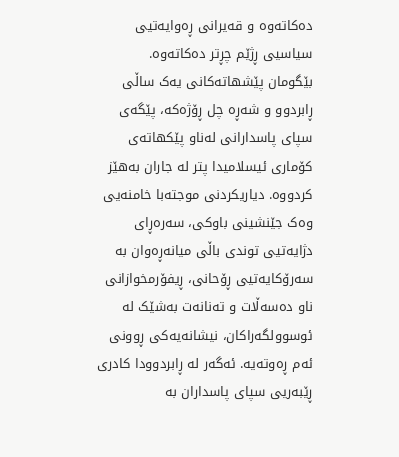دەکاتەوە و قەیرانی ڕەوایەتیی سیاسیی ڕژێم چڕتر دەکاتەوە.
بێگومان پێشهاتەکانی یەک ساڵی ڕابردوو و شەڕە چل ڕۆژەکە، پێگەی سپای پاسدارانی لەناو پێکهاتەی کۆماری ئیسلامیدا پتر لە جاران بەهێز کردووە. دیاریکردنی موجتەبا خامنەیی وەک جێنشینی باوکی، سەرەڕای دژایەتیی توندی باڵی میانەڕەوان بە سەرۆکایەتیی ڕۆحانی، ڕیفۆرمخوازانی ناو دەسەڵات و تەنانەت بەشێک لە ئوسوولگەراکان، نیشانەیەکی ڕوونی ئەم ڕەوتەیە. ئەگەر لە ڕابردوودا کادری ڕێبەریی سپای پاسداران بە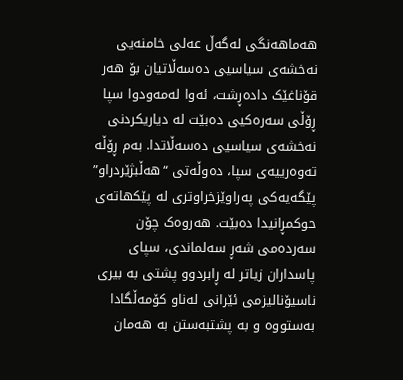هەماهەنگی لەگەڵ عەلی خامنەیی نەخشەی سیاسیی دەسەڵاتیان بۆ هەر قۆناغێک دادەڕشت، ئەوا لەمەودوا سپا ڕۆڵی سەرەکیی دەبێت لە دیاریکردنی نەخشەی سیاسیی دەسەڵاتدا. بەم ڕۆڵە تەوەرییەی سپا، دەوڵەتی “هەڵبژێردراو” پێگەیەکی پەراوێزخراوتری لە پێکهاتەی حوکمڕانیدا دەبێت. هەروەک چۆن سەردەمی شەڕ سەلماندی، سپای پاسداران زیاتر لە ڕابردوو پشتی بە بیری ناسیۆنالیزمی ئێرانی لەناو کۆمەڵگادا بەستووە و بە پشتبەستن بە هەمان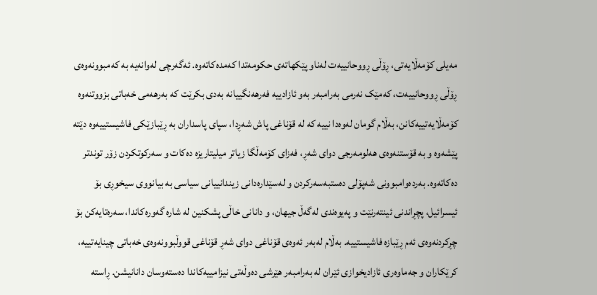مەیلی کۆمەڵایەتی، ڕۆڵی ڕووحانییەت لەناو پێکهاتەی حکومەتدا کەمدەکاتەوە. ئەگەرچی لەوانەیە بە کەمبوونەوەی ڕۆڵی ڕووحانییەت، کەمێک نەرمی بەرامبەر بەو ئازادییە فەرهەنگییانە بەدی بکرێت کە بەرهەمی خەباتی بزووتنەوە کۆمەڵایەتییەکانن، بەڵام گومان لەوەدا نییە کە لە قۆناغی پاش شەڕدا، سپای پاسداران بە ڕێبازێکی فاشیستییەوە دێتە پێشەوە و بە قۆستنەوەی هەلومەرجی دوای شەڕ، فەزای کۆمەڵگا زیاتر میلیتاریزە دەکات و سەرکوتکردن زۆر توندتر دەکاتەوە. بەردەوامبوونی شەپۆلی دەستبەسەرکردن و لەسێدارەدانی زیندانییانی سیاسی بە بیانووی سیخوڕی بۆ ئیسرائیل، پچڕاندنی ئینتەرنێت و پەیوەندی لەگەڵ جیهان، و دانانی خاڵی پشکنین لە شارە گەورەکاندا، سەرەتایەکن بۆ چڕکردنەوەی ئەم ڕێبازە فاشیستییە. بەڵام لەبەر ئەوەی قۆناغی دوای شەڕ قۆناغی قووڵبوونەوەی خەباتی چینایەتییە، کرێکاران و جەماوەری ئازادیخوازی ئێران لە بەرامبەر هێرشی دەوڵەتی نیزامییەکاندا دەستەوسان دانانیشن. ڕاستە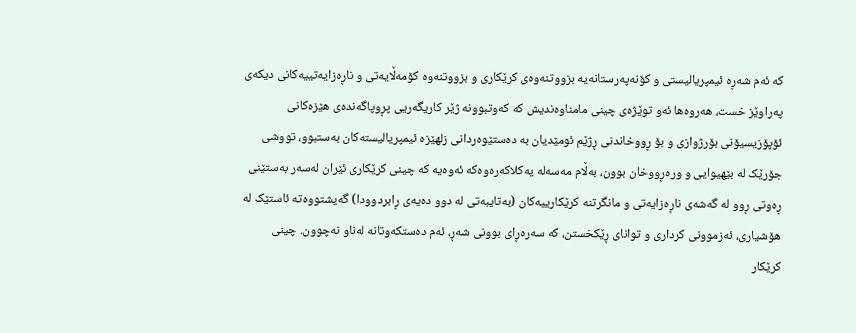کە ئەم شەڕە ئیمپریالیستی و کۆنەپەرستانەیە بزووتنەوەی کرێکاری و بزووتنەوە کۆمەڵایەتی و ناڕەزایەتییەکانی دیکەی پەراوێز خست، هەروەها ئەو توێژەی چینی مامناوەندیش کە کەوتبوونە ژێر کاریگەریی پڕوپاگەندەی هێزەکانی ئۆپۆزیسیۆنی بۆرژوازی و بۆ ڕووخاندنی ڕژێم ئومێدیان بە دەستێوەردانی زلهێزە ئیمپریالیستەکان بەستبوو، تووشی جۆرێک لە بێهیوایی و ورەڕووخان بوون، بەڵام مەسەلە یەکلاکەرەوەکە ئەوەیە کە چینی کرێکاری ئێران لەسەر بەستێنی ڕەوتی ڕوو لە گەشەی ناڕەزایەتی و مانگرتنە کرێکارییەکان (بەتایبەتی لە دوو دەیەی ڕابردوودا) گەیشتووەتە ئاستێک لە هۆشیاری، ئەزموونی کرداری و توانای ڕێکخستن، کە سەرەڕای بوونی شەڕ، ئەم دەستکەوتانە لەناو نەچوون. چینی کرێکار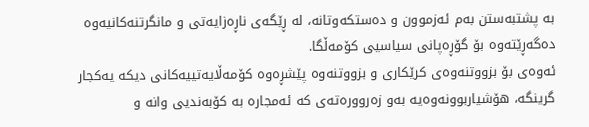بە پشتبەستن بەم ئەزموون و دەستکەوتانە، لە ڕێگەی ناڕەزایەتی و مانگرتنەکانیەوە دەگەڕێتەوە بۆ گۆڕەپانی سیاسیی کۆمەڵگا.
ئەوەی بۆ بزووتنەوەی کرێکاری و بزووتنەوە پێشڕەوە کۆمەڵایەتییەکانی دیکە یەکجار گرینگە، هۆشیاربوونەوەیە بەو زەروورەتەی کە ئەمجارە بە کۆبەندیی وانە و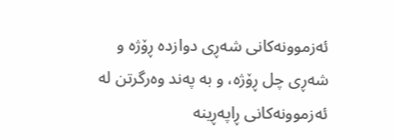ئەزموونەکانی شەڕی دوازدە ڕۆژە و شەڕی چل ڕۆژە، و بە پەند وەرگرتن لە ئەزموونەکانی ڕاپەڕینە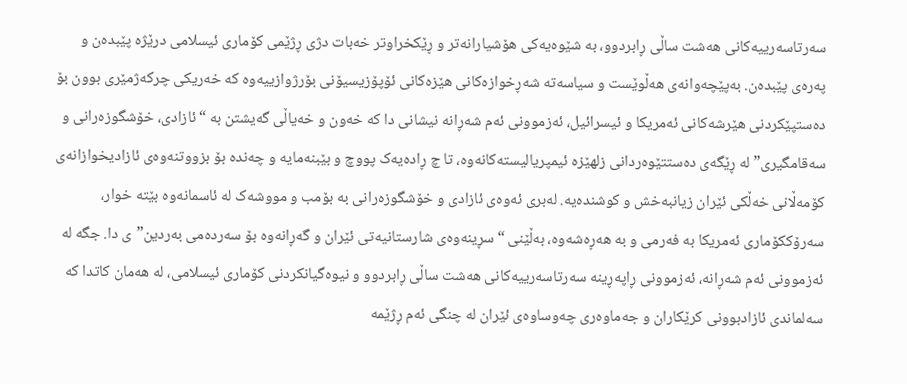سەرتاسەرییەکانی هەشت ساڵی ڕابردوو، بە شێوەیەکی هۆشیارانەتر و ڕێکخراوتر خەبات دژی ڕژێمی کۆماری ئیسلامی درێژە پێبدەن و پەرەی پێبدەن. بەپێچەوانەی هەڵوێست و سیاسەتە شەڕخوازەکانی هێزەکانی ئۆپۆزیسیۆنی بۆرژوازییەوە کە خەریکی چرکەژمێری بوون بۆ دەستپێکردنی هێرشەکانی ئەمریکا و ئیسرائیل، ئەزموونی ئەم شەڕانە نیشانی دا کە خەون و خەیاڵی گەیشتن بە “ئازادی، خۆشگوزەرانی و سەقامگیری” لە ڕێگەی دەستتێوەردانی زلهێزە ئیمپریالیستەکانەوە، تا چ ڕادەیەک پووچ و بێبنەمایە و چەندە بۆ بزووتنەوەی ئازادیخوازانەی کۆمەڵانی خەڵکی ئێران زیانبەخش و کوشندەیە. لەبری ئەوەی ئازادی و خۆشگوزەرانی بە بۆمب و مووشەک لە ئاسمانەوە بێتە خوار، سەرۆککۆماری ئەمریکا بە فەرمی و بە هەڕەشەوە، بەڵێنی “سڕینەوەی شارستانیەتی ئێران و گەڕانەوە بۆ سەردەمی بەردین”ی دا. جگە لە ئەزموونی ئەم شەڕانە، ئەزموونی ڕاپەڕینە سەرتاسەرییەکانی هەشت ساڵی ڕابردوو و نیوەگیانکردنی کۆماری ئیسلامی، لە هەمان کاتدا کە سەلماندی ئازادبوونی کرێکاران و جەماوەری چەوساوەی ئێران لە چنگی ئەم ڕژێمە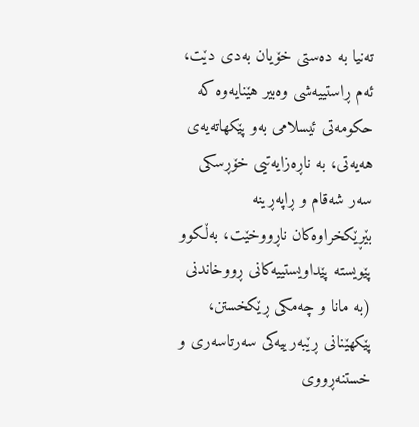تەنیا بە دەستی خۆیان بەدی دێت، ئەم ڕاستییەشی وەبیر هێنایەوە کە حکومەتی ئیسلامی بەو پێکهاتەیەی هەیەتی، بە ناڕەزایەتیی خۆڕسکی سەر شەقام و ڕاپەڕینە بێڕێکخراوەکان ناڕووخێت، بەڵکوو پێویستە پێداویستییەکانی ڕووخاندنی (بە مانا و چەمکی ڕێکخستن، پێکهێنانی ڕێبەرییەکی سەرتاسەری و خستنەڕووی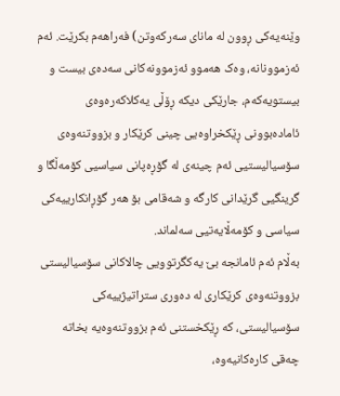وێنەیەکی ڕوون لە مانای سەرکەوتن) فەراهەم بکرێت. ئەم ئەزموونانە، وەک هەموو ئەزموونەکانی سەدەی بیست و بیستویەکەم، جارێکی دیکە ڕۆڵی یەکلاکەرەوەی ئامادەبوونی ڕێکخراوەیی چینی کرێکار و بزووتنەوەی سۆسیالیستیی ئەم چینەی لە گۆڕەپانی سیاسیی کۆمەڵگا و گرینگیی گرێدانی کارگە و شەقامی بۆ هەر گۆڕانکارییەکی سیاسی و کۆمەڵایەتیی سەلماند.
بەڵام ئەم ئامانجە بێ یەکگرتوویی چالاکانی سۆسیالیستی بزووتنەوەی کرێکاری لە دەوری ستراتیژییەکی سۆسیالیستی، کە ڕێکخستنی ئەم بزووتنەوەیە بخاتە چەقی کارەکانیەوە،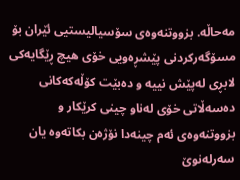مەحاڵە. بزووتنەوەی سۆسیالیستیی ئێران بۆ مسۆگەرکردنی پێشڕەویی خۆی هیچ ڕێگایەکی لابڕی لەپێش نییە و دەبێت کۆڵەکەکانی دەسەڵاتی خۆی لەناو چینی کرێکار و بزووتنەوەی ئەم چینەدا نۆژەن بکاتەوە یان سەرلەنوێ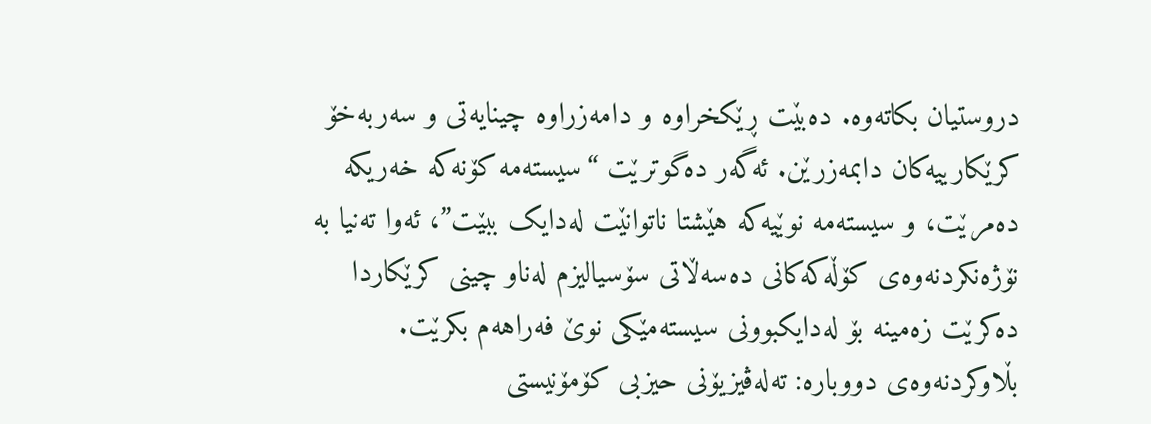دروستیان بکاتەوە. دەبێت ڕێکخراوە و دامەزراوە چینایەتی و سەربەخۆ کرێکارییەکان دابمەزرێن. ئەگەر دەگوترێت “سیستەمە کۆنەکە خەریکە دەمرێت، و سیستەمە نوێیەکە هێشتا ناتوانێت لەدایک ببێت”، ئەوا تەنیا بە نۆژەنکردنەوەی کۆڵەکەکانی دەسەڵاتی سۆسیالیزم لەناو چینی کرێکاردا دەکرێت زەمینە بۆ لەدایکبوونی سیستەمێکی نوێ فەراهەم بکرێت.
بڵاوکردنەوەی دووبارە: تەلەڤیزیۆنی حیزبی کۆمۆنیستی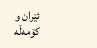ئێران و کۆمەڵە